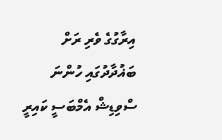އިރާގުގެ ވެރި ރަށް ބަޣުދާދުގައި ހުންނަ ސްވިޑިޝް އެމްބަސީ ކައިރީ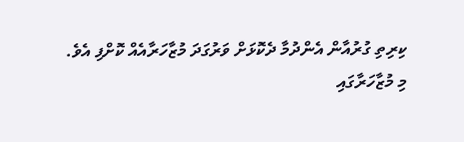ކިރިތި ގުރުއާން އެންދުމާ ދެކޮޅަށް ވަރުގަދަ މުޒާހަރާއެއް ކޮށްފި އެވެ.
މި މުޒާހަރާގައި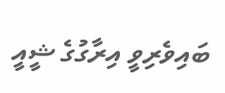ބައިވެރިވީ އިރާގުގެ ޝީއީ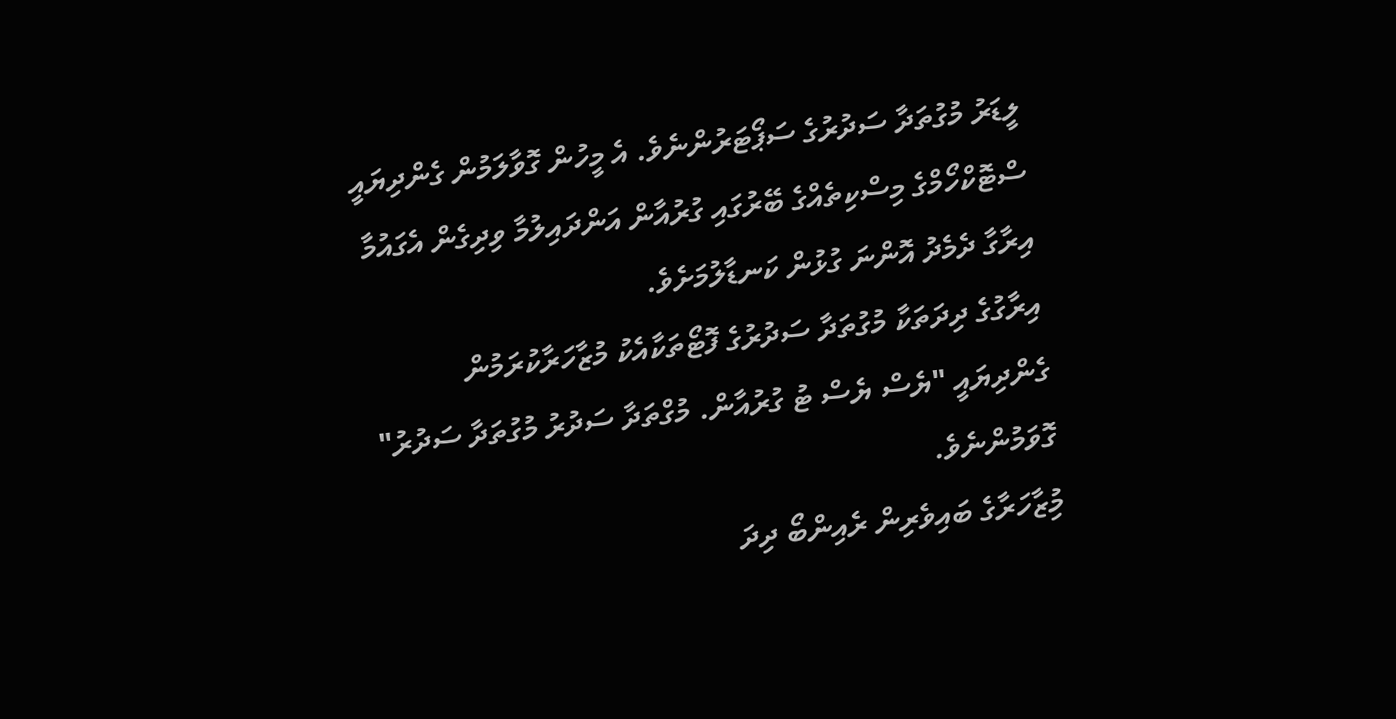ލީޑަރު މުގުތަދާ ސަދުރުގެ ސަޕޯޓަރުންނެވެ. އެ މީހުން ގޮވާލަމުން ގެންދިޔައީ ސްޓޮކްހޯމްގެ މިސްކިތެއްގެ ބޭރުގައި ގުރުއާން އަންދައިލުމާ ވިދިގެން އެގައުމާ އިރާގާ ދެމެދު އޮންނަ ގުޅުން ކަނޑާލުމަށެވެ.
އިރާގުގެ ދިދަތަކާ މުގުތަދާ ސަދުރުގެ ފޮޓޯތަކާއެކު މުޒާހަރާކުރަމުން ގެންދިޔައީ "ޔެސް ޔެސް ޓު ގުރުއާން. މުގްތަދާ ސަދުރު މުގުތަދާ ސަދުރު" ގޮވަމުންނެވެ.
މިުޒާހަރާގެ ބައިވެރިން ރެއިންބޯ ދިދަ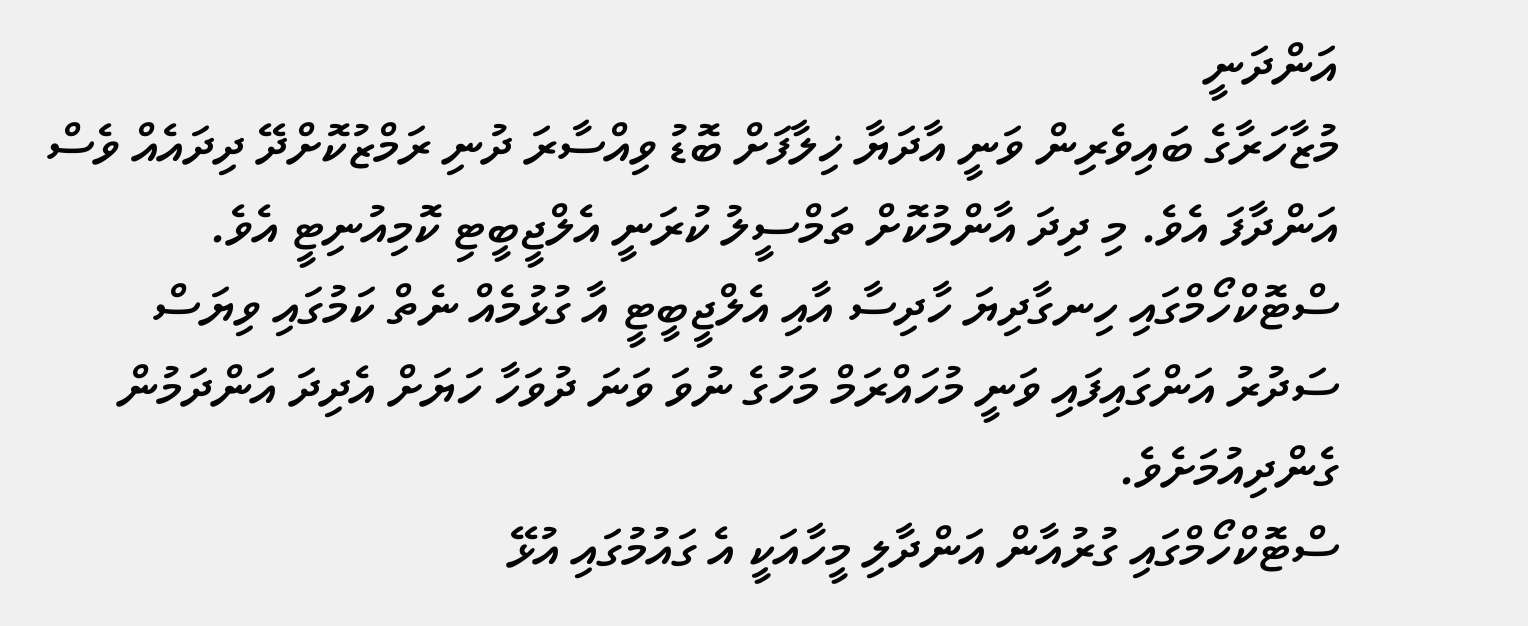އަންދަނީ
މުޒާހަރާގެ ބައިވެރިން ވަނީ އާދަޔާ ޚިލާފަށް ބޮޑު ވިއްސާރަ ދުނި ރަމްޒުކޮށްދޭ ދިދައެއް ވެސް އަންދާފަ އެވެ. މި ދިދަ އާންމުކޮށް ތަމްސީލު ކުރަނީ އެލްޖީބީޓި ކޮމިއުނިޓީ އެވެ.
ސްޓޮކްހޯމްގައި ހިނގާދިޔަ ހާދިސާ އާއި އެލްޖީބީޓީ އާ ގުޅުމެއް ނެތް ކަމުގައި ވިޔަސް ސަދުރު އަންގައިފައި ވަނީ މުހައްރަމް މަހުގެ ނުވަ ވަނަ ދުވަހާ ހަޔަށް އެދިދަ އަންދަމުން ގެންދިއުމަށެވެ.
ސްޓޮކްހޯމްގައި ގުރުއާން އަންދާލި މީހާއަކީ އެ ގައުމުގައި އުޅޭ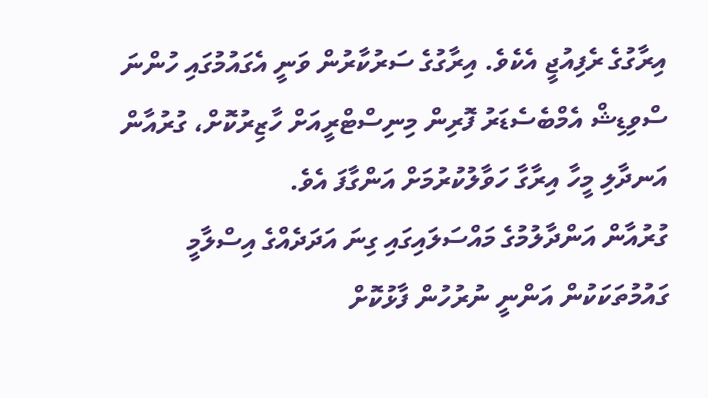އިރާގުގެ ރެފިއުޖީ އެކެވެ. އިރާގުގެ ސަރުކާރުން ވަނީ އެގައުމުގައި ހުންނަ ސްވިޑިޝް އެމްބެސެޑަރު ފޮރިން މިނިސްޓްރީއަށް ހާޒިރުކޮށް، ގުރުއާން އަނދާލި މީހާ އިރާގާ ހަވާލުކުރުމަށް އަންގާފަ އެވެ.
ގުރުއާން އަންދާލުމުގެ މައްސަލައިގައި ގިނަ އަދަދެއްގެ އިސްލާމީ ގައުމުތަކަކުން އަންނީ ނުރުހުން ފާޅުކޮށް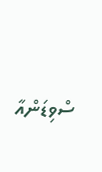ސްވިޑަންއާ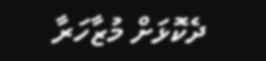ދެކޮޅަށް މުޒާހަރާ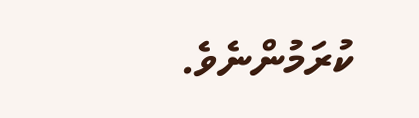ކުރަމުންނެވެ.